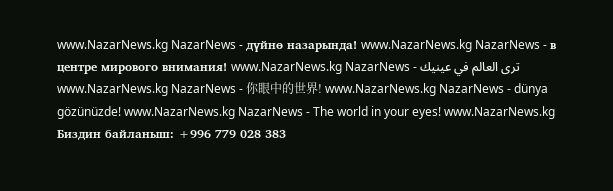www.NazarNews.kg NazarNews - дүйнө назарында! www.NazarNews.kg NazarNews - в центре мирового внимания! www.NazarNews.kg NazarNews - ترى العالم في عينيك www.NazarNews.kg NazarNews - 你眼中的世界! www.NazarNews.kg NazarNews - dünya gözünüzde! www.NazarNews.kg NazarNews - The world in your eyes! www.NazarNews.kg Биздин байланыш: +996 779 028 383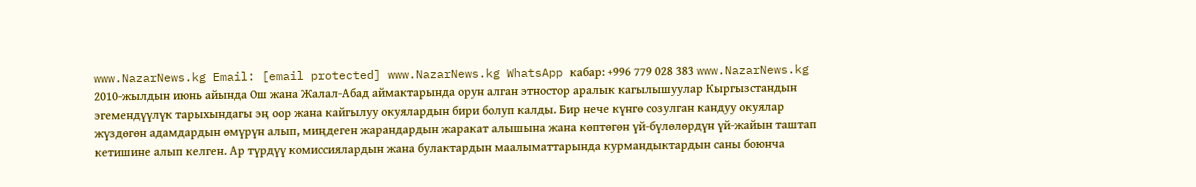www.NazarNews.kg Email: [email protected] www.NazarNews.kg WhatsApp кабар: +996 779 028 383 www.NazarNews.kg
2010-жылдын июнь айында Ош жана Жалал-Абад аймактарында орун алган этностор аралык кагылышуулар Кыргызстандын эгемендүүлүк тарыхындагы эң оор жана кайгылуу окуялардын бири болуп калды. Бир нече күнгө созулган кандуу окуялар жүздөгөн адамдардын өмүрүн алып, миңдеген жарандардын жаракат алышына жана көптөгөн үй-бүлөлөрдүн үй-жайын таштап кетишине алып келген. Ар түрдүү комиссиялардын жана булактардын маалыматтарында курмандыктардын саны боюнча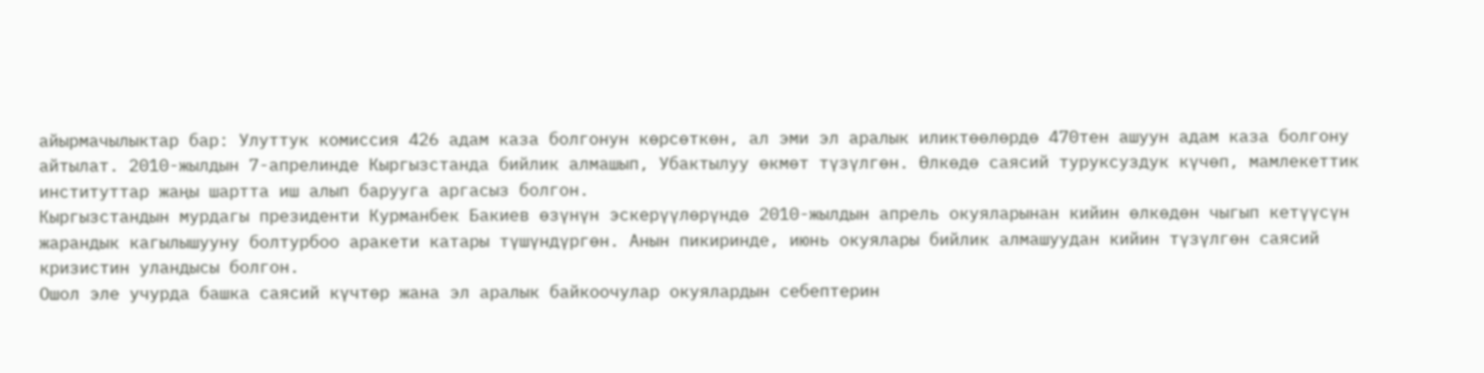айырмачылыктар бар: Улуттук комиссия 426 адам каза болгонун көрсөткөн, ал эми эл аралык иликтөөлөрдө 470тен ашуун адам каза болгону айтылат. 2010-жылдын 7-апрелинде Кыргызстанда бийлик алмашып, Убактылуу өкмөт түзүлгөн. Өлкөдө саясий туруксуздук күчөп, мамлекеттик институттар жаңы шартта иш алып барууга аргасыз болгон.
Кыргызстандын мурдагы президенти Курманбек Бакиев өзүнүн эскерүүлөрүндө 2010-жылдын апрель окуяларынан кийин өлкөдөн чыгып кетүүсүн жарандык кагылышууну болтурбоо аракети катары түшүндүргөн. Анын пикиринде, июнь окуялары бийлик алмашуудан кийин түзүлгөн саясий кризистин уландысы болгон.
Ошол эле учурда башка саясий күчтөр жана эл аралык байкоочулар окуялардын себептерин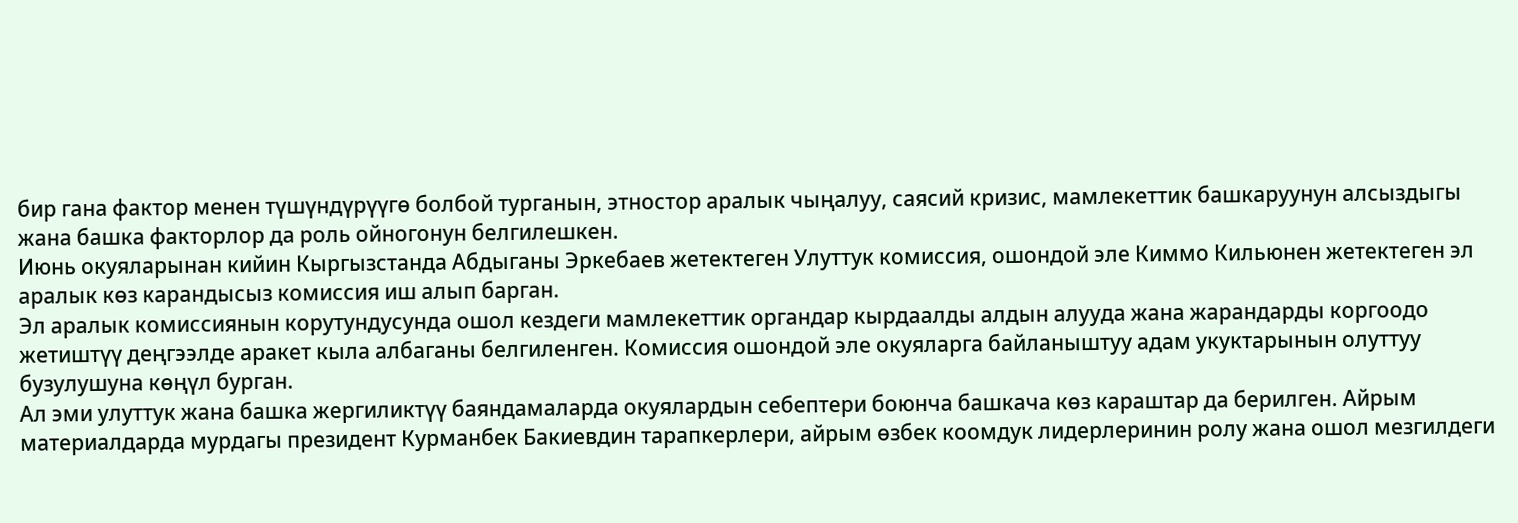бир гана фактор менен түшүндүрүүгө болбой турганын, этностор аралык чыңалуу, саясий кризис, мамлекеттик башкаруунун алсыздыгы жана башка факторлор да роль ойногонун белгилешкен.
Июнь окуяларынан кийин Кыргызстанда Абдыганы Эркебаев жетектеген Улуттук комиссия, ошондой эле Киммо Кильюнен жетектеген эл аралык көз карандысыз комиссия иш алып барган.
Эл аралык комиссиянын корутундусунда ошол кездеги мамлекеттик органдар кырдаалды алдын алууда жана жарандарды коргоодо жетиштүү деңгээлде аракет кыла албаганы белгиленген. Комиссия ошондой эле окуяларга байланыштуу адам укуктарынын олуттуу бузулушуна көңүл бурган.
Ал эми улуттук жана башка жергиликтүү баяндамаларда окуялардын себептери боюнча башкача көз караштар да берилген. Айрым материалдарда мурдагы президент Курманбек Бакиевдин тарапкерлери, айрым өзбек коомдук лидерлеринин ролу жана ошол мезгилдеги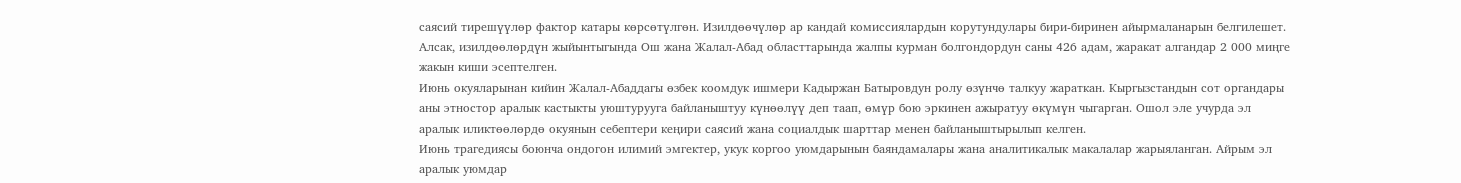саясий тирешүүлөр фактор катары көрсөтүлгөн. Изилдөөчүлөр ар кандай комиссиялардын корутундулары бири-биринен айырмаланарын белгилешет.
Алсак, изилдөөлөрдүн жыйынтыгында Ош жана Жалал-Абад областтарында жалпы курман болгондордун саны 426 адам, жаракат алгандар 2 000 миңге жакын киши эсептелген.
Июнь окуяларынан кийин Жалал-Абаддагы өзбек коомдук ишмери Кадыржан Батыровдун ролу өзүнчө талкуу жараткан. Кыргызстандын сот органдары аны этностор аралык кастыкты уюштурууга байланыштуу күнөөлүү деп таап, өмүр бою эркинен ажыратуу өкүмүн чыгарган. Ошол эле учурда эл аралык иликтөөлөрдө окуянын себептери кеңири саясий жана социалдык шарттар менен байланыштырылып келген.
Июнь трагедиясы боюнча ондогон илимий эмгектер, укук коргоо уюмдарынын баяндамалары жана аналитикалык макалалар жарыяланган. Айрым эл аралык уюмдар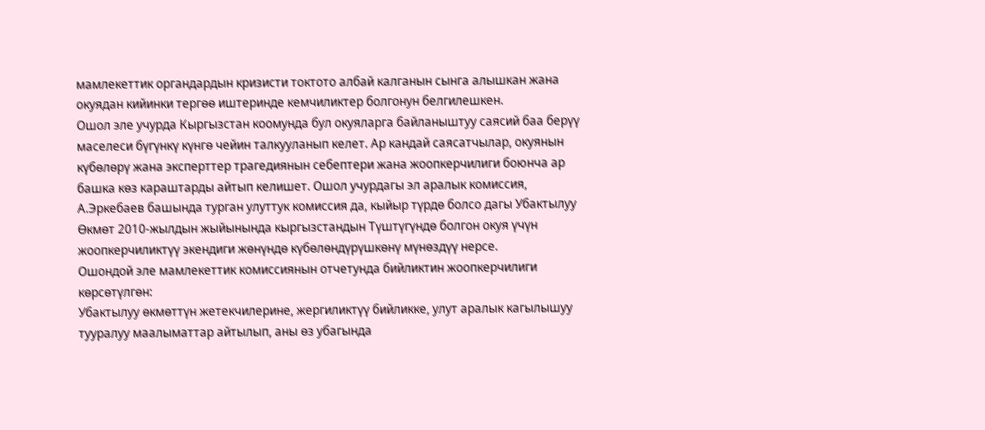мамлекеттик органдардын кризисти токтото албай калганын сынга алышкан жана окуядан кийинки тергөө иштеринде кемчиликтер болгонун белгилешкен.
Ошол эле учурда Кыргызстан коомунда бул окуяларга байланыштуу саясий баа берүү маселеси бүгүнкү күнгө чейин талкууланып келет. Ар кандай саясатчылар, окуянын күбөлөрү жана эксперттер трагедиянын себептери жана жоопкерчилиги боюнча ар башка көз караштарды айтып келишет. Ошол учурдагы эл аралык комиссия, А.Эркебаев башында турган улуттук комиссия да, кыйыр түрдө болсо дагы Убактылуу Өкмөт 2010-жылдын жыйынында кыргызстандын Түштүгүндө болгон окуя үчүн жоопкерчиликтүү экендиги жөнүндө күбөлөндүрүшкөнү мүнөздүү нерсе.
Ошондой эле мамлекеттик комиссиянын отчетунда бийликтин жоопкерчилиги көрсөтүлгөн:
Убактылуу өкмөттүн жетекчилерине, жергиликтүү бийликке, улут аралык кагылышуу тууралуу маалыматтар айтылып, аны өз убагында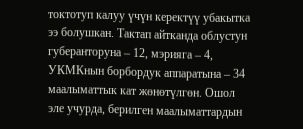токтотуп калуу үчүн керектүү убакытка ээ болушкан. Тактап айтканда облустун губеранторуна – 12, мэрияга – 4, УКМКнын борбордук аппаратына – 34 маалыматтык кат жөнөтүлгөн. Ошол эле учурда, берилген маалыматтардын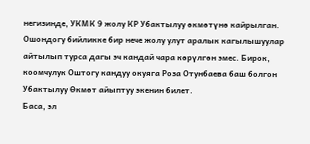негизинде, УКМК 9 жолу КР Убактылуу өкмөтүнө кайрылган. Ошондогу бийликке бир нече жолу улут аралык кагылышуулар айтылып турса дагы эч кандай чара көрүлгөн эмес. Бирок, коомчулук Оштогу кандуу окуяга Роза Отунбаева баш болгон Убактылуу Өкмөт айыптуу экенин билет.
Баса, эл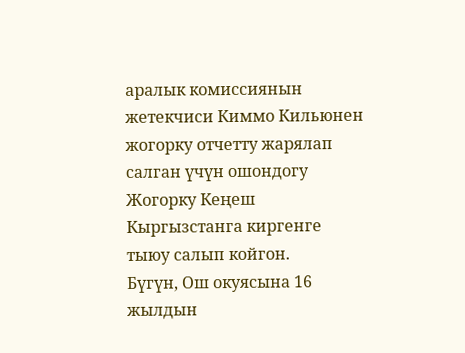аралык комиссиянын жетекчиси Киммо Кильюнен жогорку отчетту жарялап салган үчүн ошондогу Жогорку Кеңеш Кыргызстанга киргенге тыюу салып койгон.
Бүгүн, Ош окуясына 16 жылдын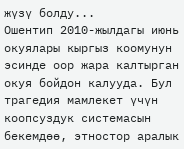жүзү болду...
Ошентип 2010-жылдагы июнь окуялары кыргыз коомунун эсинде оор жара калтырган окуя бойдон калууда. Бул трагедия мамлекет үчүн коопсуздук системасын бекемдөө, этностор аралык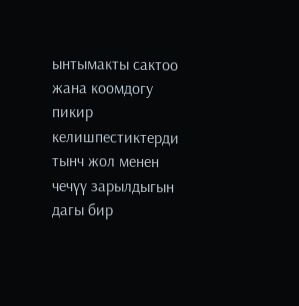ынтымакты сактоо жана коомдогу пикир келишпестиктерди тынч жол менен чечүү зарылдыгын дагы бир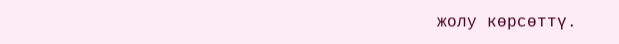жолу көрсөттү.